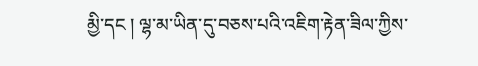མྱི་དང ། ལྷ་མ་ཡིན་དུ་བཅས་པའི་འཇིག་རྟེན་ཟིལ་ཀྱིས་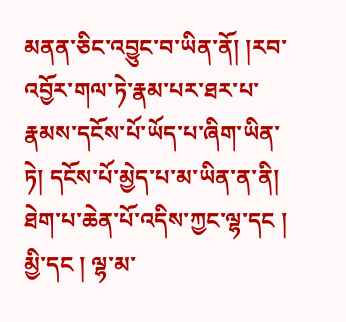མནན་ཅིང་འབྱུང་བ་ཡིན་ནོ། །རབ་འབྱོར་གལ་ཏེ་རྣམ་པར་ཐར་པ་རྣམས་དངོས་པོ་ཡོད་པ་ཞིག་ཡིན་ཏེ། དངོས་པོ་མྱེད་པ་མ་ཡིན་ན་ནི། ཐེག་པ་ཆེན་པོ་འདིས་ཀྱང་ལྷ་དང ། མྱི་དང ། ལྷ་མ་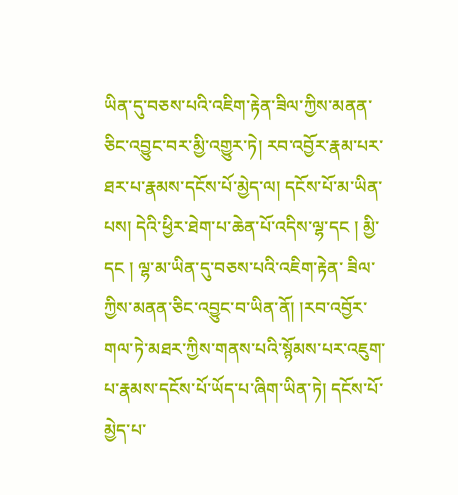ཡིན་དུ་བཅས་པའི་འཇིག་རྟེན་ཟིལ་ཀྱིས་མནན་ཅིང་འབྱུང་བར་མྱི་འགྱུར་ཏེ། རབ་འབྱོར་རྣམ་པར་ཐར་པ་རྣམས་དངོས་པོ་མྱེད་ལ། དངོས་པོ་མ་ཡིན་པས། དེའི་ཕྱིར་ཐེག་པ་ཆེན་པོ་འདིས་ལྷ་དང ། མྱི་དང ། ལྷ་མ་ཡིན་དུ་བཅས་པའི་འཇིག་རྟེན་ ཟིལ་ཀྱིས་མནན་ཅིང་འབྱུང་བ་ཡིན་ནོ། །རབ་འབྱོར་གལ་ཏེ་མཐར་ཀྱིས་གནས་པའི་སྙོམས་པར་འཇུག་པ་རྣམས་དངོས་པོ་ཡོད་པ་ཞིག་ཡིན་ཏེ། དངོས་པོ་མྱེད་པ་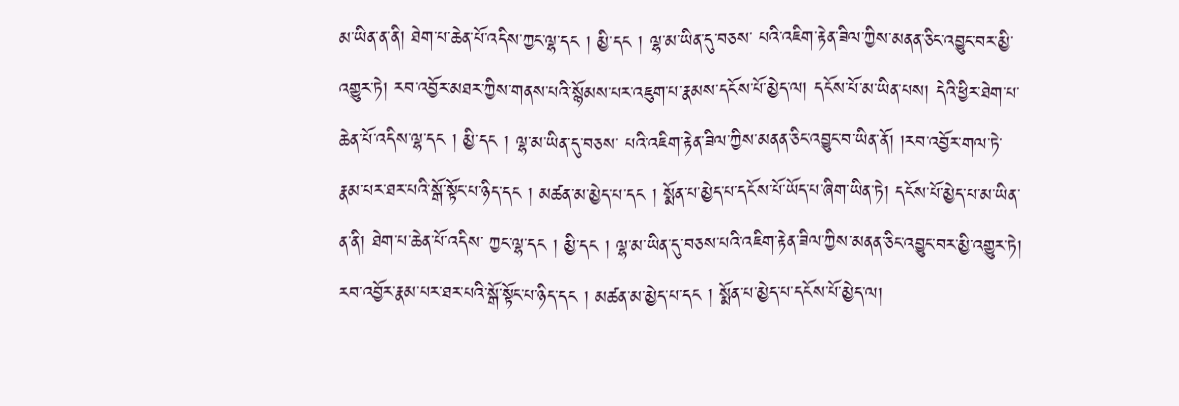མ་ཡིན་ན་ནི། ཐེག་པ་ཆེན་པོ་འདིས་ཀྱང་ལྷ་དང ། མྱི་དང ། ལྷ་མ་ཡིན་དུ་བཅས་ པའི་འཇིག་རྟེན་ཟིལ་ཀྱིས་མནན་ཅིང་འབྱུང་བར་མྱི་འགྱུར་ཏེ། རབ་འབྱོར་མཐར་ཀྱིས་གནས་པའི་སྙོམས་པར་འཇུག་པ་རྣམས་དངོས་པོ་མྱེད་ལ། དངོས་པོ་མ་ཡིན་པས། དེའི་ཕྱིར་ཐེག་པ་ཆེན་པོ་འདིས་ལྷ་དང ། མྱི་དང ། ལྷ་མ་ཡིན་དུ་བཅས་ པའི་འཇིག་རྟེན་ཟིལ་ཀྱིས་མནན་ཅིང་འབྱུང་བ་ཡིན་ནོ། །རབ་འབྱོར་གལ་ཏེ་རྣམ་པར་ཐར་པའི་སྒོ་སྟོང་པ་ཉིད་དང ། མཚན་མ་མྱེད་པ་དང ། སྨོན་པ་མྱེད་པ་དངོས་པོ་ཡོད་པ་ཞིག་ཡིན་ཏེ། དངོས་པོ་མྱེད་པ་མ་ཡིན་ན་ནི། ཐེག་པ་ཆེན་པོ་འདིས་ ཀྱང་ལྷ་དང ། མྱི་དང ། ལྷ་མ་ཡིན་དུ་བཅས་པའི་འཇིག་རྟེན་ཟིལ་ཀྱིས་མནན་ཅིང་འབྱུང་བར་མྱི་འགྱུར་ཏེ། རབ་འབྱོར་རྣམ་པར་ཐར་པའི་སྒོ་སྟོང་པ་ཉིད་དང ། མཚན་མ་མྱེད་པ་དང ། སྨོན་པ་མྱེད་པ་དངོས་པོ་མྱེད་ལ།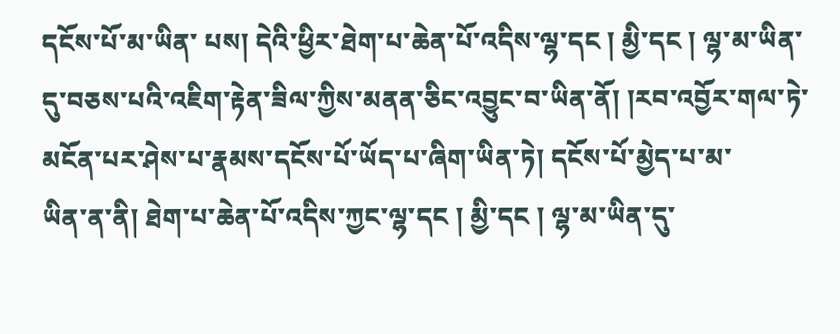དངོས་པོ་མ་ཡིན་ པས། དེའི་ཕྱིར་ཐེག་པ་ཆེན་པོ་འདིས་ལྷ་དང ། མྱི་དང ། ལྷ་མ་ཡིན་དུ་བཅས་པའི་འཇིག་རྟེན་ཟིལ་ཀྱིས་མནན་ཅིང་འབྱུང་བ་ཡིན་ནོ། །རབ་འབྱོར་གལ་ཏེ་མངོན་པར་ཤེས་པ་རྣམས་དངོས་པོ་ཡོད་པ་ཞིག་ཡིན་ཏེ། དངོས་པོ་མྱེད་པ་མ་
ཡིན་ན་ནི། ཐེག་པ་ཆེན་པོ་འདིས་ཀྱང་ལྷ་དང ། མྱི་དང ། ལྷ་མ་ཡིན་དུ་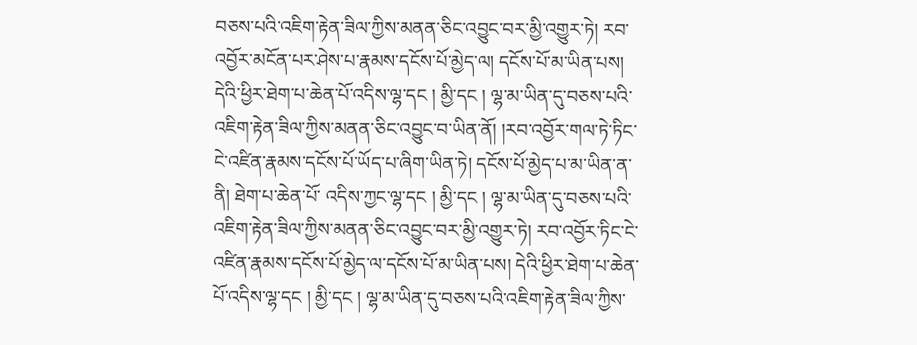བཅས་པའི་འཇིག་རྟེན་ཟིལ་ཀྱིས་མནན་ཅིང་འབྱུང་བར་མྱི་འགྱུར་ཏེ། རབ་འབྱོར་མངོན་པར་ཤེས་པ་རྣམས་དངོས་པོ་མྱེད་ལ། དངོས་པོ་མ་ཡིན་པས། དེའི་ཕྱིར་ཐེག་པ་ཆེན་པོ་འདིས་ལྷ་དང ། མྱི་དང ། ལྷ་མ་ཡིན་དུ་བཅས་པའི་འཇིག་རྟེན་ཟིལ་ཀྱིས་མནན་ཅིང་འབྱུང་བ་ཡིན་ནོ། །རབ་འབྱོར་གལ་ཏེ་ཏིང་ངེ་འཛིན་རྣམས་དངོས་པོ་ཡོད་པ་ཞིག་ཡིན་ཏེ། དངོས་པོ་མྱེད་པ་མ་ཡིན་ན་ནི། ཐེག་པ་ཆེན་པོ་ འདིས་ཀྱང་ལྷ་དང ། མྱི་དང ། ལྷ་མ་ཡིན་དུ་བཅས་པའི་འཇིག་རྟེན་ཟིལ་ཀྱིས་མནན་ཅིང་འབྱུང་བར་མྱི་འགྱུར་ཏེ། རབ་འབྱོར་ཏིང་ངེ་འཛིན་རྣམས་དངོས་པོ་མྱེད་ལ་དངོས་པོ་མ་ཡིན་པས། དེའི་ཕྱིར་ཐེག་པ་ཆེན་པོ་འདིས་ལྷ་དང ། མྱི་དང ། ལྷ་མ་ཡིན་དུ་བཅས་པའི་འཇིག་རྟེན་ཟིལ་ཀྱིས་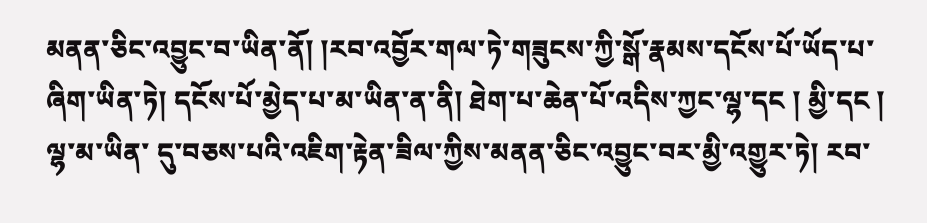མནན་ཅིང་འབྱུང་བ་ཡིན་ནོ། །རབ་འབྱོར་གལ་ཏེ་གཟུངས་ཀྱི་སྒོ་རྣམས་དངོས་པོ་ཡོད་པ་ཞིག་ཡིན་ཏེ། དངོས་པོ་མྱེད་པ་མ་ཡིན་ན་ནི། ཐེག་པ་ཆེན་པོ་འདིས་ཀྱང་ལྷ་དང ། མྱི་དང ། ལྷ་མ་ཡིན་ དུ་བཅས་པའི་འཇིག་རྟེན་ཟིལ་ཀྱིས་མནན་ཅིང་འབྱུང་བར་མྱི་འགྱུར་ཏེ། རབ་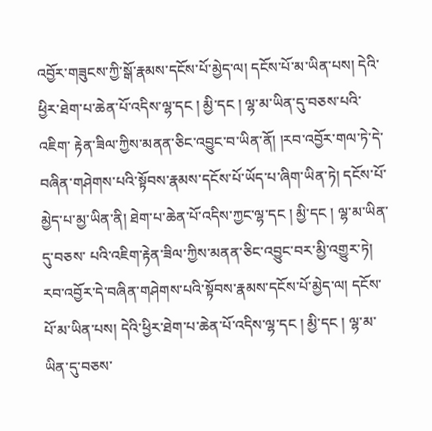འབྱོར་གཟུངས་ཀྱི་སྒོ་རྣམས་དངོས་པོ་མྱེད་ལ། དངོས་པོ་མ་ཡིན་པས། དེའི་ཕྱིར་ཐེག་པ་ཆེན་པོ་འདིས་ལྷ་དང ། མྱི་དང ། ལྷ་མ་ཡིན་དུ་བཅས་པའི་འཇིག་ རྟེན་ཟིལ་ཀྱིས་མནན་ཅིང་འབྱུང་བ་ཡིན་ནོ། །རབ་འབྱོར་གལ་ཏེ་དེ་བཞིན་གཤེགས་པའི་སྟོབས་རྣམས་དངོས་པོ་ཡོད་པ་ཞིག་ཡིན་ཏེ། དངོས་པོ་མྱེད་པ་མྱ་ཡིན་ནི། ཐེག་པ་ཆེན་པོ་འདིས་ཀྱང་ལྷ་དང ། མྱི་དང ། ལྷ་མ་ཡིན་དུ་བཅས་ པའི་འཇིག་རྟེན་ཟིལ་ཀྱིས་མནན་ཅིང་འབྱུང་བར་མྱི་འགྱུར་ཏེ། རབ་འབྱོར་དེ་བཞིན་གཤེགས་པའི་སྟོབས་རྣམས་དངོས་པོ་མྱེད་ལ། དངོས་པོ་མ་ཡིན་པས། དེའི་ཕྱིར་ཐེག་པ་ཆེན་པོ་འདིས་ལྷ་དང ། མྱི་དང ། ལྷ་མ་ཡིན་དུ་བཅས་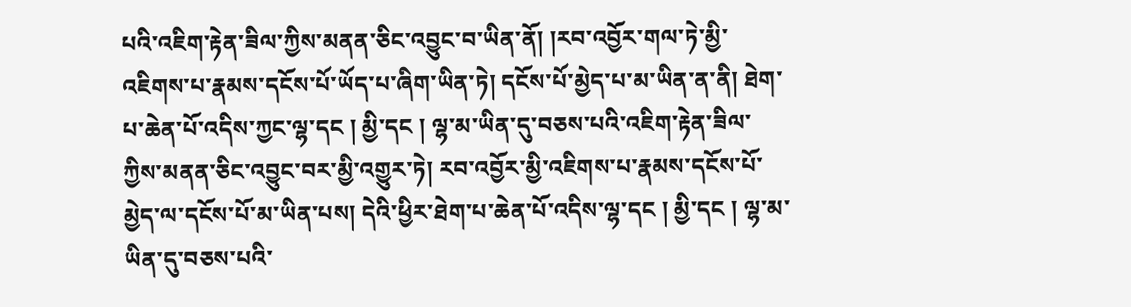པའི་འཇིག་རྟེན་ཟིལ་ཀྱིས་མནན་ཅིང་འབྱུང་བ་ཡིན་ནོ། །རབ་འབྱོར་གལ་ཏེ་མྱི་འཇིགས་པ་རྣམས་དངོས་པོ་ཡོད་པ་ཞིག་ཡིན་ཏེ། དངོས་པོ་མྱེད་པ་མ་ཡིན་ན་ནི། ཐེག་པ་ཆེན་པོ་འདིས་ཀྱང་ལྷ་དང ། མྱི་དང ། ལྷ་མ་ཡིན་དུ་བཅས་པའི་འཇིག་རྟེན་ཟིལ་ ཀྱིས་མནན་ཅིང་འབྱུང་བར་མྱི་འགྱུར་ཏེ། རབ་འབྱོར་མྱི་འཇིགས་པ་རྣམས་དངོས་པོ་མྱེད་ལ་དངོས་པོ་མ་ཡིན་པས། དེའི་ཕྱིར་ཐེག་པ་ཆེན་པོ་འདིས་ལྷ་དང ། མྱི་དང ། ལྷ་མ་ཡིན་དུ་བཅས་པའི་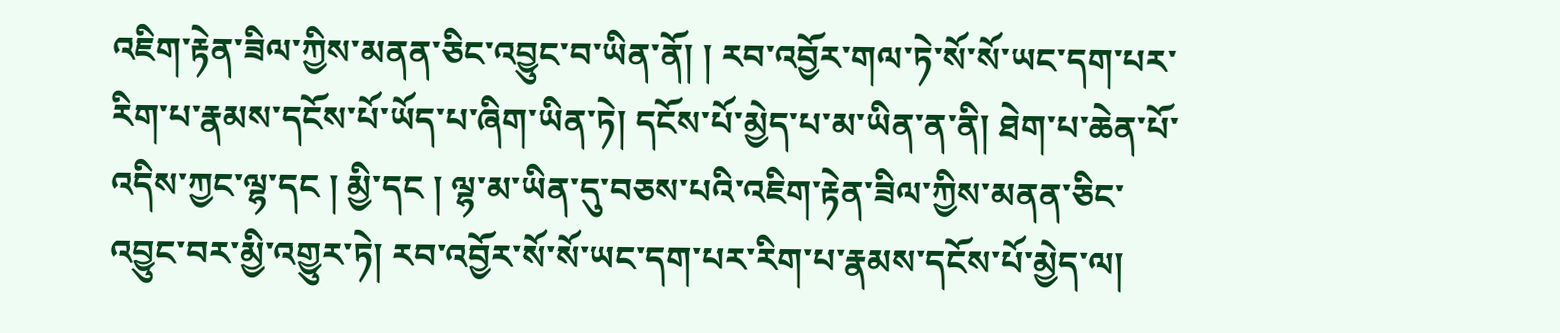འཇིག་རྟེན་ཟིལ་ཀྱིས་མནན་ཅིང་འབྱུང་བ་ཡིན་ནོ། ། རབ་འབྱོར་གལ་ཏེ་སོ་སོ་ཡང་དག་པར་རིག་པ་རྣམས་དངོས་པོ་ཡོད་པ་ཞིག་ཡིན་ཏེ། དངོས་པོ་མྱེད་པ་མ་ཡིན་ན་ནི། ཐེག་པ་ཆེན་པོ་འདིས་ཀྱང་ལྷ་དང ། མྱི་དང ། ལྷ་མ་ཡིན་དུ་བཅས་པའི་འཇིག་རྟེན་ཟིལ་ཀྱིས་མནན་ཅིང་འབྱུང་བར་མྱི་འགྱུར་ཏེ། རབ་འབྱོར་སོ་སོ་ཡང་དག་པར་རིག་པ་རྣམས་དངོས་པོ་མྱེད་ལ།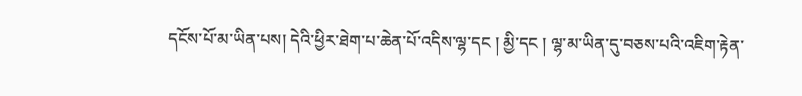དངོས་པོ་མ་ཡིན་པས། དེའི་ཕྱིར་ཐེག་པ་ཆེན་པོ་འདིས་ལྷ་དང ། མྱི་དང ། ལྷ་མ་ཡིན་དུ་བཅས་པའི་འཇིག་རྟེན་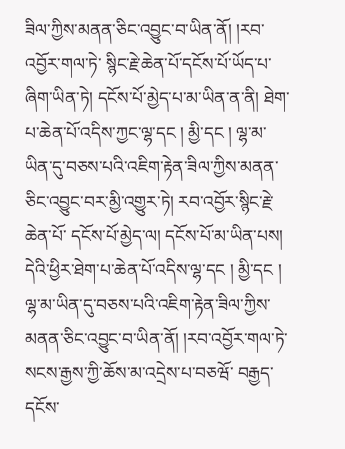ཟིལ་ཀྱིས་མནན་ཅིང་འབྱུང་བ་ཡིན་ནོ། །རབ་འབྱོར་གལ་ཏེ་ སྙིང་རྗེ་ཆེན་པོ་དངོས་པོ་ཡོད་པ་ཞིག་ཡིན་ཏེ། དངོས་པོ་མྱེད་པ་མ་ཡིན་ན་ནི། ཐེག་པ་ཆེན་པོ་འདིས་ཀྱང་ལྷ་དང ། མྱི་དང ། ལྷ་མ་ཡིན་དུ་བཅས་པའི་འཇིག་རྟེན་ཟིལ་ཀྱིས་མནན་ཅིང་འབྱུང་བར་མྱི་འགྱུར་ཏེ། རབ་འབྱོར་སྙིང་རྗེ་ཆེན་པོ་ དངོས་པོ་མྱེད་ལ། དངོས་པོ་མ་ཡིན་པས། དེའི་ཕྱིར་ཐེག་པ་ཆེན་པོ་འདིས་ལྷ་དང ། མྱི་དང ། ལྷ་མ་ཡིན་དུ་བཅས་པའི་འཇིག་རྟེན་ཟིལ་ཀྱིས་མནན་ཅིང་འབྱུང་བ་ཡིན་ནོ། །རབ་འབྱོར་གལ་ཏེ་སངས་རྒྱས་ཀྱི་ཆོས་མ་འདྲེས་པ་བཅཝོ་ བརྒྱད་དངོས་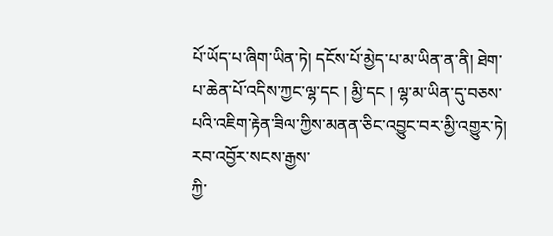པོ་ཡོད་པ་ཞིག་ཡིན་ཏེ། དངོས་པོ་མྱེད་པ་མ་ཡིན་ན་ནི། ཐེག་པ་ཆེན་པོ་འདིས་ཀྱང་ལྷ་དང ། མྱི་དང ། ལྷ་མ་ཡིན་དུ་བཅས་པའི་འཇིག་རྟེན་ཟིལ་ཀྱིས་མནན་ཅིང་འབྱུང་བར་མྱི་འགྱུར་ཏེ། རབ་འབྱོར་སངས་རྒྱས་
ཀྱི་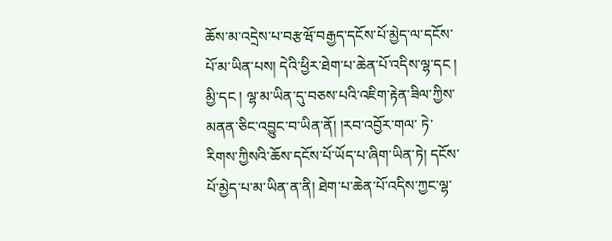ཆོས་མ་འདྲེས་པ་བརྩཝོ་བརྒྱད་དངོས་པོ་མྱེད་ལ་དངོས་པོ་མ་ཡིན་པས། དེའི་ཕྱིར་ཐེག་པ་ཆེན་པོ་འདིས་ལྷ་དང ། མྱི་དང ། ལྷ་མ་ཡིན་དུ་བཅས་པའི་འཇིག་རྟེན་ཟིལ་ཀྱིས་མནན་ཅིང་འབྱུང་བ་ཡིན་ནོ། །རབ་འབྱོར་གལ་ ཏེ་རིགས་ཀྱིསའི་ཆོས་དངོས་པོ་ཡོད་པ་ཞིག་ཡིན་ཏེ། དངོས་པོ་མྱེད་པ་མ་ཡིན་ན་ནི། ཐེག་པ་ཆེན་པོ་འདིས་ཀྱང་ལྷ་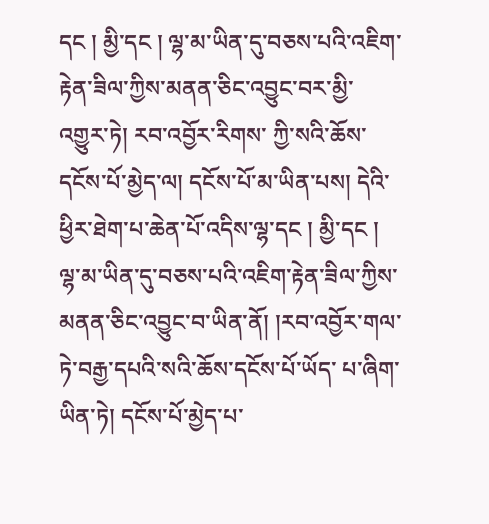དང ། མྱི་དང ། ལྷ་མ་ཡིན་དུ་བཅས་པའི་འཇིག་རྟེན་ཟིལ་ཀྱིས་མནན་ཅིང་འབྱུང་བར་མྱི་འགྱུར་ཏེ། རབ་འབྱོར་རིགས་ ཀྱི་སའི་ཆོས་དངོས་པོ་མྱེད་ལ། དངོས་པོ་མ་ཡིན་པས། དེའི་ཕྱིར་ཐེག་པ་ཆེན་པོ་འདིས་ལྷ་དང ། མྱི་དང ། ལྷ་མ་ཡིན་དུ་བཅས་པའི་འཇིག་རྟེན་ཟིལ་ཀྱིས་མནན་ཅིང་འབྱུང་བ་ཡིན་ནོ། །རབ་འབྱོར་གལ་ཏེ་བརྒྱ་དཔའི་སའི་ཆོས་དངོས་པོ་ཡོད་ པ་ཞིག་ཡིན་ཏེ། དངོས་པོ་མྱེད་པ་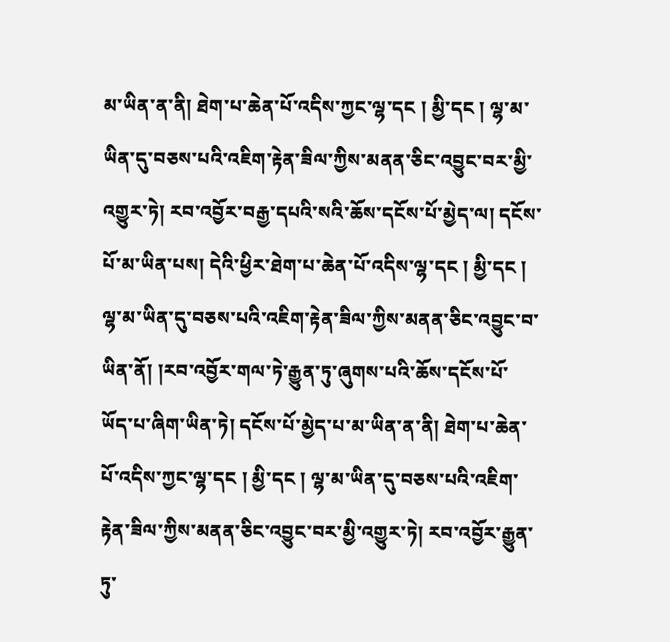མ་ཡིན་ན་ནི། ཐེག་པ་ཆེན་པོ་འདིས་ཀྱང་ལྷ་དང ། མྱི་དང ། ལྷ་མ་ཡིན་དུ་བཅས་པའི་འཇིག་རྟེན་ཟིལ་ཀྱིས་མནན་ཅིང་འབྱུང་བར་མྱི་འགྱུར་ཏེ། རབ་འབྱོར་བརྒྱ་དཔའི་སའི་ཆོས་དངོས་པོ་མྱེད་ལ། དངོས་པོ་མ་ཡིན་པས། དེའི་ཕྱིར་ཐེག་པ་ཆེན་པོ་འདིས་ལྷ་དང ། མྱི་དང ། ལྷ་མ་ཡིན་དུ་བཅས་པའི་འཇིག་རྟེན་ཟིལ་ཀྱིས་མནན་ཅིང་འབྱུང་བ་ཡིན་ནོ། །རབ་འབྱོར་གལ་ཏེ་རྒྱུན་ཏུ་ཞུགས་པའི་ཆོས་དངོས་པོ་ཡོད་པ་ཞིག་ཡིན་ཏེ། དངོས་པོ་མྱེད་པ་མ་ཡིན་ན་ནི། ཐེག་པ་ཆེན་པོ་འདིས་ཀྱང་ལྷ་དང ། མྱི་དང ། ལྷ་མ་ཡིན་དུ་བཅས་པའི་འཇིག་རྟེན་ཟིལ་ཀྱིས་མནན་ཅིང་འབྱུང་བར་མྱི་འགྱུར་ཏེ། རབ་འབྱོར་རྒྱུན་ཏུ་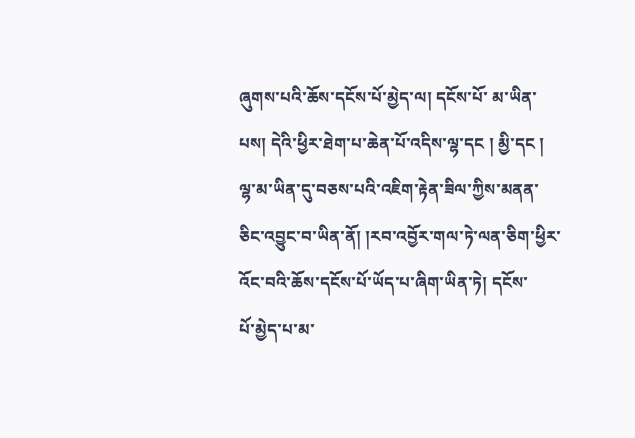ཞུགས་པའི་ཆོས་དངོས་པོ་མྱེད་ལ། དངོས་པོ་ མ་ཡིན་པས། དེའི་ཕྱིར་ཐེག་པ་ཆེན་པོ་འདིས་ལྷ་དང ། མྱི་དང ། ལྷ་མ་ཡིན་དུ་བཅས་པའི་འཇིག་རྟེན་ཟིལ་ཀྱིས་མནན་ཅིང་འབྱུང་བ་ཡིན་ནོ། །རབ་འབྱོར་གལ་ཏེ་ལན་ཅིག་ཕྱིར་འོང་བའི་ཆོས་དངོས་པོ་ཡོད་པ་ཞིག་ཡིན་ཏེ། དངོས་
པོ་མྱེད་པ་མ་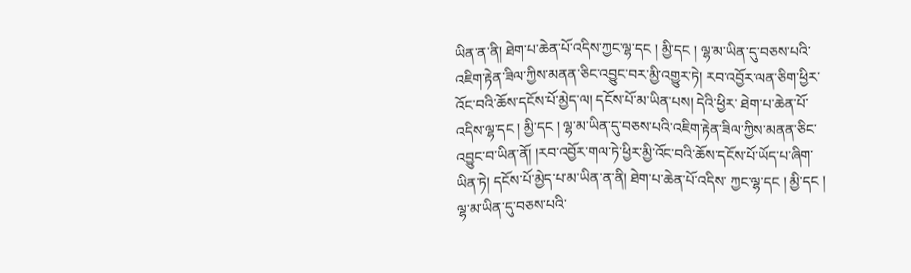ཡིན་ན་ནི། ཐེག་པ་ཆེན་པོ་འདིས་ཀྱང་ལྷ་དང ། མྱི་དང ། ལྷ་མ་ཡིན་དུ་བཅས་པའི་འཇིག་རྟེན་ཟིལ་ཀྱིས་མནན་ཅིང་འབྱུང་བར་མྱི་འགྱུར་ཏེ། རབ་འབྱོར་ལན་ཅིག་ཕྱིར་འོང་བའི་ཆོས་དངོས་པོ་མྱེད་ལ། དངོས་པོ་མ་ཡིན་པས། དེའི་ཕྱིར་ ཐེག་པ་ཆེན་པོ་འདིས་ལྷ་དང ། མྱི་དང ། ལྷ་མ་ཡིན་དུ་བཅས་པའི་འཇིག་རྟེན་ཟིལ་ཀྱིས་མནན་ཅིང་འབྱུང་བ་ཡིན་ནོ། །རབ་འབྱོར་གལ་ཏེ་ཕྱིར་མྱི་འོང་བའི་ཆོས་དངོས་པོ་ཡོད་པ་ཞིག་ཡིན་ཏེ། དངོས་པོ་མྱེད་པ་མ་ཡིན་ན་ནི། ཐེག་པ་ཆེན་པོ་འདིས་ ཀྱང་ལྷ་དང ། མྱི་དང ། ལྷ་མ་ཡིན་དུ་བཅས་པའི་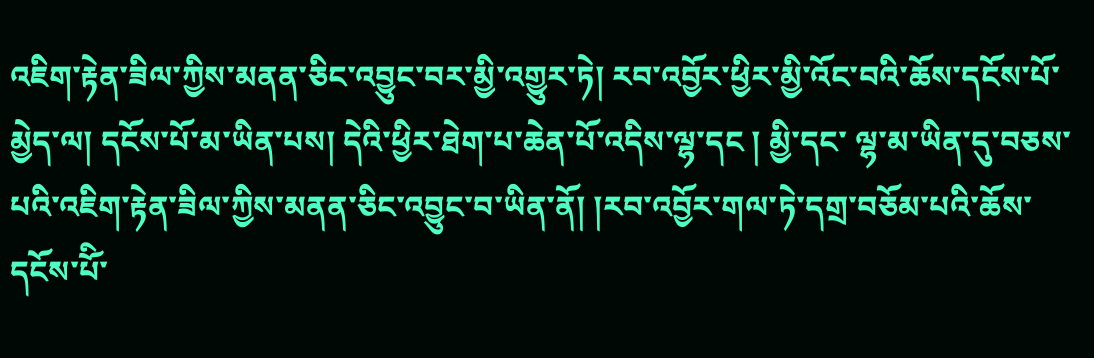འཇིག་རྟེན་ཟིལ་ཀྱིས་མནན་ཅིང་འབྱུང་བར་མྱི་འགྱུར་ཏེ། རབ་འབྱོར་ཕྱིར་མྱི་འོང་བའི་ཆོས་དངོས་པོ་མྱེད་ལ། དངོས་པོ་མ་ཡིན་པས། དེའི་ཕྱིར་ཐེག་པ་ཆེན་པོ་འདིས་ལྷ་དང ། མྱི་དང་ ལྷ་མ་ཡིན་དུ་བཅས་པའི་འཇིག་རྟེན་ཟིལ་ཀྱིས་མནན་ཅིང་འབྱུང་བ་ཡིན་ནོ། །རབ་འབྱོར་གལ་ཏེ་དགྲ་བཅོམ་པའི་ཆོས་དངོས་པོི་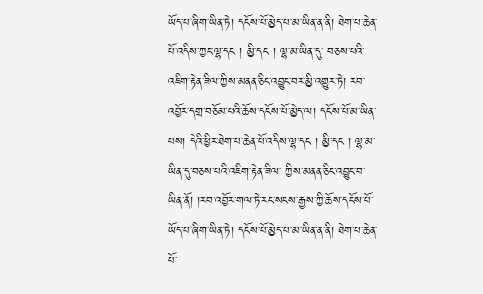ཡོད་པ་ཞིག་ཡིན་ཏེ། དངོས་པོ་མྱེད་པ་མ་ཡིན་ན་ནི། ཐེག་པ་ཆེན་པོ་འདིས་ཀྱང་ལྷ་དང ། མྱི་དང ། ལྷ་མ་ཡིན་དུ་ བཅས་པའི་འཇིག་རྟེན་ཟིལ་ཀྱིས་མནན་ཅིང་འབྱུང་བར་མྱི་འགྱུར་ཏེ། རབ་འབྱོར་དགྲ་བཅོམ་པའི་ཆོས་དངོས་པོ་མྱེད་ལ། དངོས་པོ་མ་ཡིན་པས། དེའི་ཕྱིར་ཐེག་པ་ཆེན་པོ་འདིས་ལྷ་དང ། མྱི་དང ། ལྷ་མ་ཡིན་དུ་བཅས་པའི་འཇིག་རྟེན་ཟིལ་ ཀྱིས་མནན་ཅིང་འབྱུང་བ་ཡིན་ནོ། །རབ་འབྱོར་གལ་ཏེ་རང་སངས་རྒྱས་ཀྱི་ཆོས་དངོས་པོ་ཡོད་པ་ཞིག་ཡིན་ཏེ། དངོས་པོ་མྱེད་པ་མ་ཡིན་ན་ནི། ཐེག་པ་ཆེན་པོ་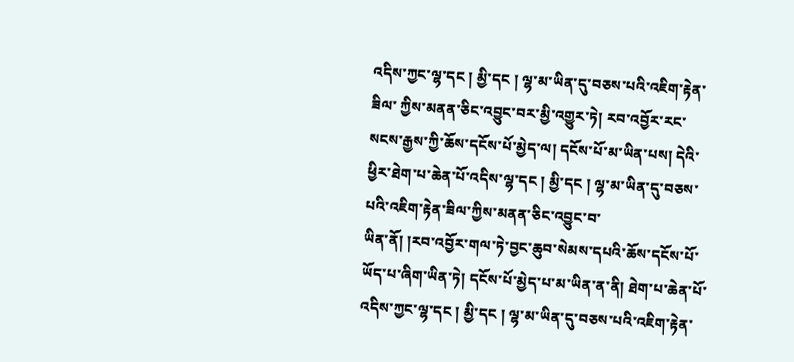འདིས་ཀྱང་ལྷ་དང ། མྱི་དང ། ལྷ་མ་ཡིན་དུ་བཅས་པའི་འཇིག་རྟེན་ཟིལ་ ཀྱིས་མནན་ཅིང་འབྱུང་བར་མྱི་འགྱུར་ཏེ། རབ་འབྱོར་རང་སངས་རྒྱས་ཀྱི་ཆོས་དངོས་པོ་མྱེད་ལ། དངོས་པོ་མ་ཡིན་པས། དེའི་ཕྱིར་ཐེག་པ་ཆེན་པོ་འདིས་ལྷ་དང ། མྱི་དང ། ལྷ་མ་ཡིན་དུ་བཅས་པའི་འཇིག་རྟེན་ཟིལ་ཀྱིས་མནན་ཅིང་འབྱུང་བ་
ཡིན་ནོ། །རབ་འབྱོར་གལ་ཏེ་བྱང་ཆུབ་སེམས་དཔའི་ཆོས་དངོས་པོ་ཡོད་པ་ཞིག་ཡིན་ཏེ། དངོས་པོ་མྱེད་པ་མ་ཡིན་ན་ནི། ཐེག་པ་ཆེན་པོ་འདིས་ཀྱང་ལྷ་དང ། མྱི་དང ། ལྷ་མ་ཡིན་དུ་བཅས་པའི་འཇིག་རྟེན་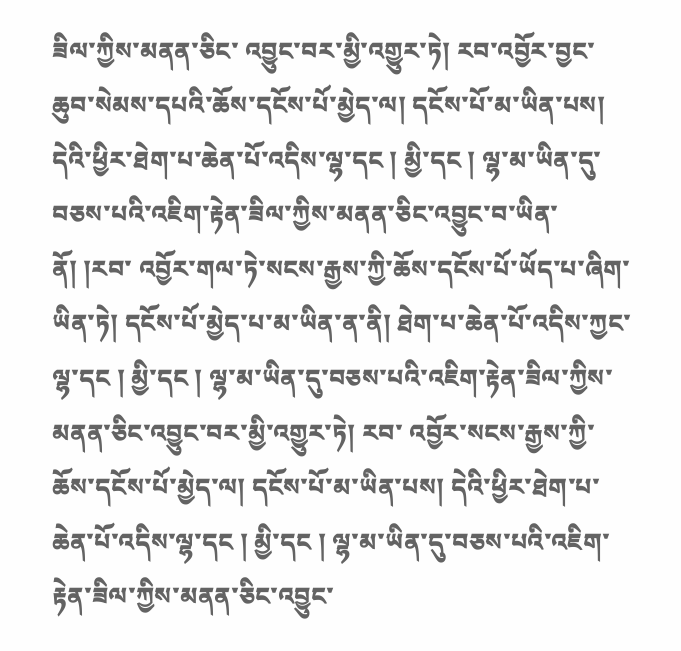ཟིལ་ཀྱིས་མནན་ཅིང་ འབྱུང་བར་མྱི་འགྱུར་ཏེ། རབ་འབྱོར་བྱང་ཆུབ་སེམས་དཔའི་ཆོས་དངོས་པོ་མྱེད་ལ། དངོས་པོ་མ་ཡིན་པས། དེའི་ཕྱིར་ཐེག་པ་ཆེན་པོ་འདིས་ལྷ་དང ། མྱི་དང ། ལྷ་མ་ཡིན་དུ་བཅས་པའི་འཇིག་རྟེན་ཟིལ་ཀྱིས་མནན་ཅིང་འབྱུང་བ་ཡིན་ནོ། །རབ་ འབྱོར་གལ་ཏེ་སངས་རྒྱས་ཀྱི་ཆོས་དངོས་པོ་ཡོད་པ་ཞིག་ཡིན་ཏེ། དངོས་པོ་མྱེད་པ་མ་ཡིན་ན་ནི། ཐེག་པ་ཆེན་པོ་འདིས་ཀྱང་ལྷ་དང ། མྱི་དང ། ལྷ་མ་ཡིན་དུ་བཅས་པའི་འཇིག་རྟེན་ཟིལ་ཀྱིས་མནན་ཅིང་འབྱུང་བར་མྱི་འགྱུར་ཏེ། རབ་ འབྱོར་སངས་རྒྱས་ཀྱི་ཆོས་དངོས་པོ་མྱེད་ལ། དངོས་པོ་མ་ཡིན་པས། དེའི་ཕྱིར་ཐེག་པ་ཆེན་པོ་འདིས་ལྷ་དང ། མྱི་དང ། ལྷ་མ་ཡིན་དུ་བཅས་པའི་འཇིག་རྟེན་ཟིལ་ཀྱིས་མནན་ཅིང་འབྱུང་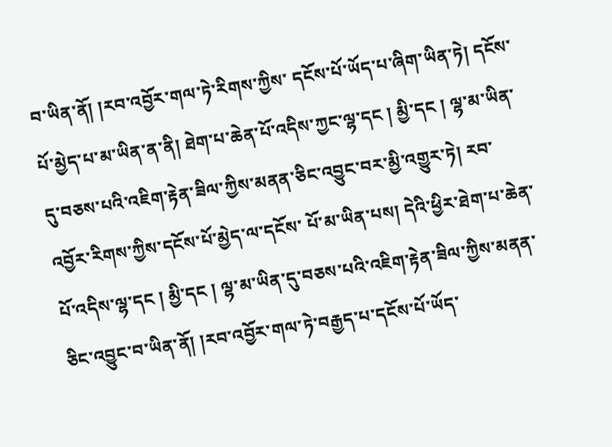བ་ཡིན་ནོ། །རབ་འབྱོར་གལ་ཏེ་རིགས་ཀྱིས་ དངོས་པོ་ཡོད་པ་ཞིག་ཡིན་ཏེ། དངོས་པོ་མྱེད་པ་མ་ཡིན་ན་ནི། ཐེག་པ་ཆེན་པོ་འདིས་ཀྱང་ལྷ་དང ། མྱི་དང ། ལྷ་མ་ཡིན་དུ་བཅས་པའི་འཇིག་རྟེན་ཟིལ་ཀྱིས་མནན་ཅིང་འབྱུང་བར་མྱི་འགྱུར་ཏེ། རབ་འབྱོར་རིགས་ཀྱིས་དངོས་པོ་མྱེད་ལ་དངོས་ པོ་མ་ཡིན་པས། དེའི་ཕྱིར་ཐེག་པ་ཆེན་པོ་འདིས་ལྷ་དང ། མྱི་དང ། ལྷ་མ་ཡིན་དུ་བཅས་པའི་འཇིག་རྟེན་ཟིལ་ཀྱིས་མནན་ཅིང་འབྱུང་བ་ཡིན་ནོ། །རབ་འབྱོར་གལ་ཏེ་བརྒྱད་པ་དངོས་པོ་ཡོད་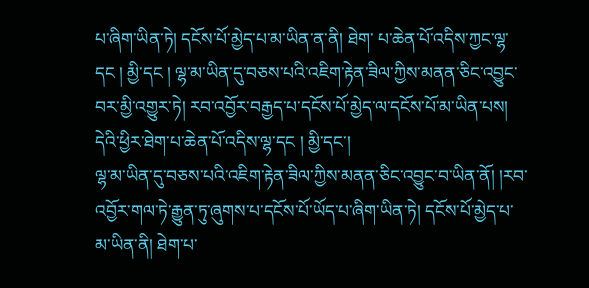པ་ཞིག་ཡིན་ཏེ། དངོས་པོ་མྱེད་པ་མ་ཡིན་ན་ནི། ཐེག་ པ་ཆེན་པོ་འདིས་ཀྱང་ལྷ་དང ། མྱི་དང ། ལྷ་མ་ཡིན་དུ་བཅས་པའི་འཇིག་རྟེན་ཟིལ་ཀྱིས་མནན་ཅིང་འབྱུང་བར་མྱི་འགྱུར་ཏེ། རབ་འབྱོར་བརྒྱད་པ་དངོས་པོ་མྱེད་ལ་དངོས་པོ་མ་ཡིན་པས། དེའི་ཕྱིར་ཐེག་པ་ཆེན་པོ་འདིས་ལྷ་དང ། མྱི་དང་།
ལྷ་མ་ཡིན་དུ་བཅས་པའི་འཇིག་རྟེན་ཟིལ་ཀྱིས་མནན་ཅིང་འབྱུང་བ་ཡིན་ནོ། །རབ་འབྱོར་གལ་ཏེ་རྒྱུན་ཏུ་ཞུགས་པ་དངོས་པོ་ཡོད་པ་ཞིག་ཡིན་ཏེ། དངོས་པོ་མྱེད་པ་མ་ཡིན་ནི། ཐེག་པ་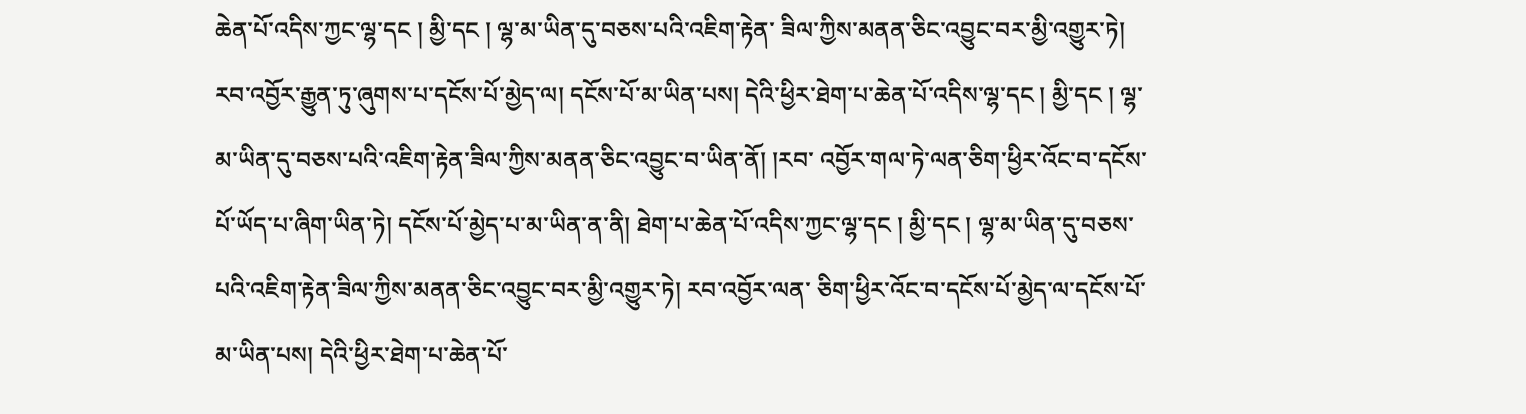ཆེན་པོ་འདིས་ཀྱང་ལྷ་དང ། མྱི་དང ། ལྷ་མ་ཡིན་དུ་བཅས་པའི་འཇིག་རྟེན་ ཟིལ་ཀྱིས་མནན་ཅིང་འབྱུང་བར་མྱི་འགྱུར་ཏེ། རབ་འབྱོར་རྒྱུན་ཏུ་ཞུགས་པ་དངོས་པོ་མྱེད་ལ། དངོས་པོ་མ་ཡིན་པས། དེའི་ཕྱིར་ཐེག་པ་ཆེན་པོ་འདིས་ལྷ་དང ། མྱི་དང ། ལྷ་མ་ཡིན་དུ་བཅས་པའི་འཇིག་རྟེན་ཟིལ་ཀྱིས་མནན་ཅིང་འབྱུང་བ་ཡིན་ནོ། །རབ་ འབྱོར་གལ་ཏེ་ལན་ཅིག་ཕྱིར་འོང་བ་དངོས་པོ་ཡོད་པ་ཞིག་ཡིན་ཏེ། དངོས་པོ་མྱེད་པ་མ་ཡིན་ན་ནི། ཐེག་པ་ཆེན་པོ་འདིས་ཀྱང་ལྷ་དང ། མྱི་དང ། ལྷ་མ་ཡིན་དུ་བཅས་པའི་འཇིག་རྟེན་ཟིལ་ཀྱིས་མནན་ཅིང་འབྱུང་བར་མྱི་འགྱུར་ཏེ། རབ་འབྱོར་ལན་ ཅིག་ཕྱིར་འོང་བ་དངོས་པོ་མྱེད་ལ་དངོས་པོ་མ་ཡིན་པས། དེའི་ཕྱིར་ཐེག་པ་ཆེན་པོ་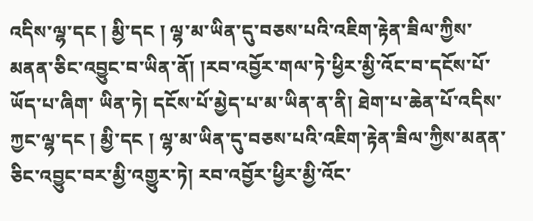འདིས་ལྷ་དང ། མྱི་དང ། ལྷ་མ་ཡིན་དུ་བཅས་པའི་འཇིག་རྟེན་ཟིལ་ཀྱིས་མནན་ཅིང་འབྱུང་བ་ཡིན་ནོ། །རབ་འབྱོར་གལ་ཏེ་ཕྱིར་མྱི་འོང་བ་དངོས་པོ་ཡོད་པ་ཞིག་ ཡིན་ཏེ། དངོས་པོ་མྱེད་པ་མ་ཡིན་ན་ནི། ཐེག་པ་ཆེན་པོ་འདིས་ཀྱང་ལྷ་དང ། མྱི་དང ། ལྷ་མ་ཡིན་དུ་བཅས་པའི་འཇིག་རྟེན་ཟིལ་ཀྱིས་མནན་ཅིང་འབྱུང་བར་མྱི་འགྱུར་ཏེ། རབ་འབྱོར་ཕྱིར་མྱི་འོང་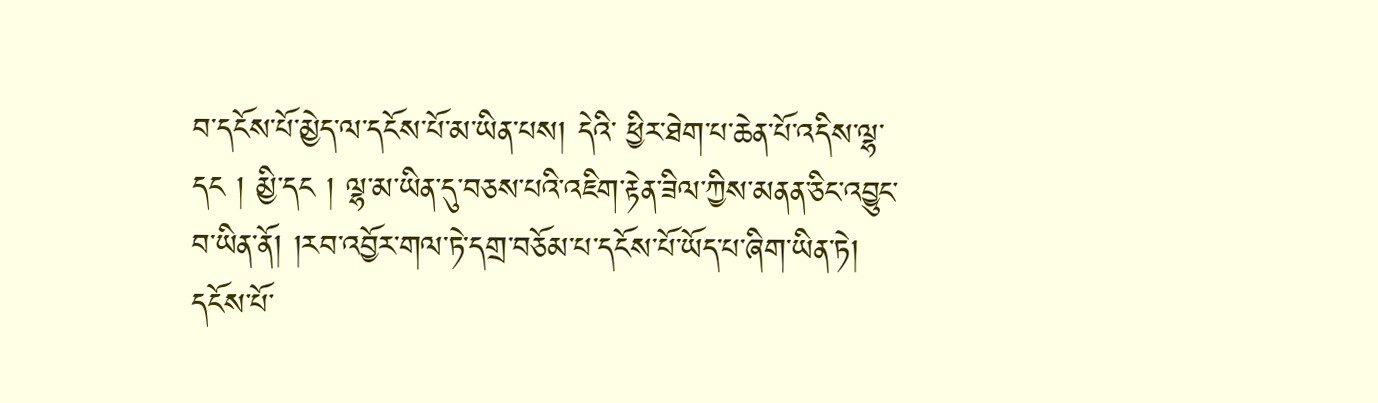བ་དངོས་པོ་མྱེད་ལ་དངོས་པོ་མ་ཡིན་པས། དེའི་ ཕྱིར་ཐེག་པ་ཆེན་པོ་འདིས་ལྷ་དང ། མྱི་དང ། ལྷ་མ་ཡིན་དུ་བཅས་པའི་འཇིག་རྟེན་ཟིལ་ཀྱིས་མནན་ཅིང་འབྱུང་བ་ཡིན་ནོ། །རབ་འབྱོར་གལ་ཏེ་དགྲ་བཅོམ་པ་དངོས་པོ་ཡོད་པ་ཞིག་ཡིན་ཏེ། དངོས་པོ་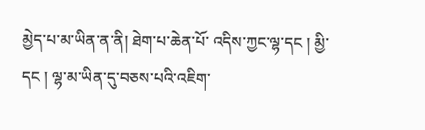མྱེད་པ་མ་ཡིན་ན་ནི། ཐེག་པ་ཆེན་པོ་ འདིས་ཀྱང་ལྷ་དང ། མྱི་དང ། ལྷ་མ་ཡིན་དུ་བཅས་པའི་འཇིག་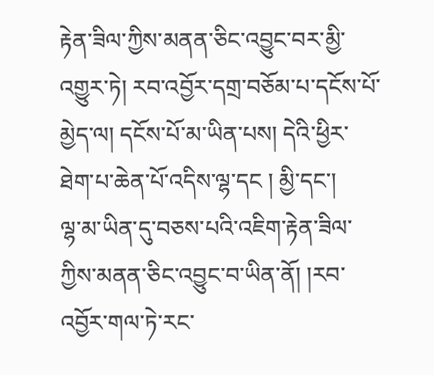རྟེན་ཟིལ་ཀྱིས་མནན་ཅིང་འབྱུང་བར་མྱི་འགྱུར་ཏེ། རབ་འབྱོར་དགྲ་བཅོམ་པ་དངོས་པོ་མྱེད་ལ། དངོས་པོ་མ་ཡིན་པས། དེའི་ཕྱིར་ཐེག་པ་ཆེན་པོ་འདིས་ལྷ་དང ། མྱི་དང་།
ལྷ་མ་ཡིན་དུ་བཅས་པའི་འཇིག་རྟེན་ཟིལ་ཀྱིས་མནན་ཅིང་འབྱུང་བ་ཡིན་ནོ། །རབ་འབྱོར་གལ་ཏེ་རང་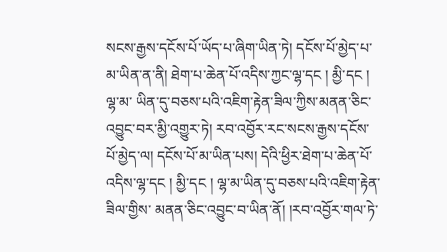སངས་རྒྱས་དངོས་པོ་ཡོད་པ་ཞིག་ཡིན་ཏེ། དངོས་པོ་མྱེད་པ་མ་ཡིན་ན་ནི། ཐེག་པ་ཆེན་པོ་འདིས་ཀྱང་ལྷ་དང ། མྱི་དང ། ལྷ་མ་ ཡིན་དུ་བཅས་པའི་འཇིག་རྟེན་ཟིལ་ཀྱིས་མནན་ཅིང་འབྱུང་བར་མྱི་འགྱུར་ཏེ། རབ་འབྱོར་རང་སངས་རྒྱས་དངོས་པོ་མྱེད་ལ། དངོས་པོ་མ་ཡིན་པས། དེའི་ཕྱིར་ཐེག་པ་ཆེན་པོ་འདིས་ལྷ་དང ། མྱི་དང ། ལྷ་མ་ཡིན་དུ་བཅས་པའི་འཇིག་རྟེན་ཟིལ་གྱིས་ མནན་ཅིང་འབྱུང་བ་ཡིན་ནོ། །རབ་འབྱོར་གལ་ཏེ་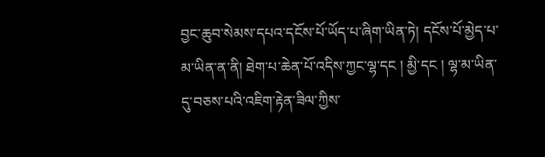བྱང་ཆུབ་སེམས་དཔའ་དངོས་པོ་ཡོད་པ་ཞིག་ཡིན་ཏེ། དངོས་པོ་མྱེད་པ་མ་ཡིན་ན་ནི། ཐེག་པ་ཆེན་པོ་འདིས་ཀྱང་ལྷ་དང ། མྱི་དང ། ལྷ་མ་ཡིན་དུ་བཅས་པའི་འཇིག་རྟེན་ཟིལ་ཀྱིས་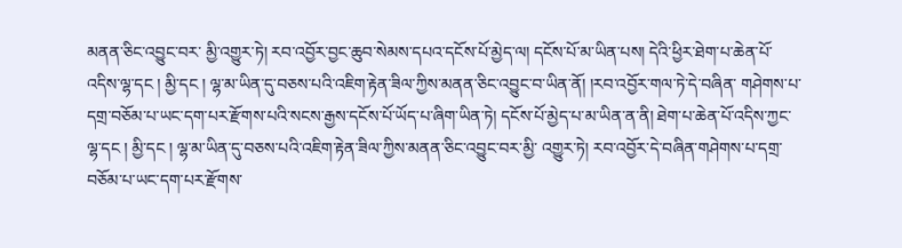མནན་ཅིང་འབྱུང་བར་ མྱི་འགྱུར་ཏེ། རབ་འབྱོར་བྱང་ཆུབ་སེམས་དཔའ་དངོས་པོ་མྱེད་ལ། དངོས་པོ་མ་ཡིན་པས། དེའི་ཕྱིར་ཐེག་པ་ཆེན་པོ་འདིས་ལྷ་དང ། མྱི་དང ། ལྷ་མ་ཡིན་དུ་བཅས་པའི་འཇིག་རྟེན་ཟིལ་ཀྱིས་མནན་ཅིང་འབྱུང་བ་ཡིན་ནོ། །རབ་འབྱོར་གལ་ཏེ་དེ་བཞིན་ གཤེགས་པ་དགྲ་བཅོམ་པ་ཡང་དག་པར་རྫོགས་པའི་སངས་རྒྱས་དངོས་པོ་ཡོད་པ་ཞིག་ཡིན་ཏེ། དངོས་པོ་མྱེད་པ་མ་ཡིན་ན་ནི། ཐེག་པ་ཆེན་པོ་འདིས་ཀྱང་ལྷ་དང ། མྱི་དང ། ལྷ་མ་ཡིན་དུ་བཅས་པའི་འཇིག་རྟེན་ཟིལ་ཀྱིས་མནན་ཅིང་འབྱུང་བར་མྱི་ འགྱུར་ཏེ། རབ་འབྱོར་དེ་བཞིན་གཤེགས་པ་དགྲ་བཅོམ་པ་ཡང་དག་པར་རྫོགས་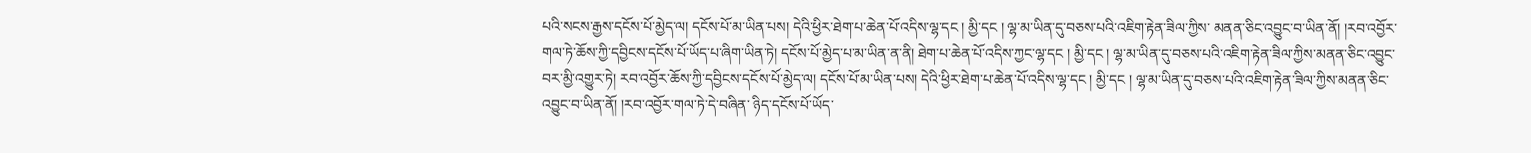པའི་སངས་རྒྱས་དངོས་པོ་མྱེད་ལ། དངོས་པོ་མ་ཡིན་པས། དེའི་ཕྱིར་ཐེག་པ་ཆེན་པོ་འདིས་ལྷ་དང ། མྱི་དང ། ལྷ་མ་ཡིན་དུ་བཅས་པའི་འཇིག་རྟེན་ཟིལ་ཀྱིས་ མནན་ཅིང་འབྱུང་བ་ཡིན་ནོ། །རབ་འབྱོར་གལ་ཏེ་ཆོས་ཀྱི་དབྱིངས་དངོས་པོ་ཡོད་པ་ཞིག་ཡིན་ཏེ། དངོས་པོ་མྱེད་པ་མ་ཡིན་ན་ནི། ཐེག་པ་ཆེན་པོ་འདིས་ཀྱང་ལྷ་དང ། མྱི་དང ། ལྷ་མ་ཡིན་དུ་བཅས་པའི་འཇིག་རྟེན་ཟིལ་ཀྱིས་མནན་ཅིང་འབྱུང་
བར་མྱི་འགྱུར་ཏེ། རབ་འབྱོར་ཆོས་ཀྱི་དབྱིངས་དངོས་པོ་མྱེད་ལ། དངོས་པོ་མ་ཡིན་པས། དེའི་ཕྱིར་ཐེག་པ་ཆེན་པོ་འདིས་ལྷ་དང ། མྱི་དང ། ལྷ་མ་ཡིན་དུ་བཅས་པའི་འཇིག་རྟེན་ཟིལ་ཀྱིས་མནན་ཅིང་འབྱུང་བ་ཡིན་ནོ། །རབ་འབྱོར་གལ་ཏེ་དེ་བཞིན་ ཉིད་དངོས་པོ་ཡོད་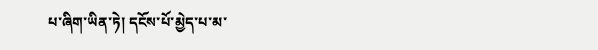པ་ཞིག་ཡིན་ཏེ། དངོས་པོ་མྱེད་པ་མ་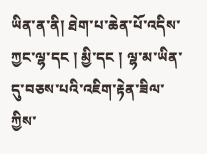ཡིན་ན་ནི། ཐེག་པ་ཆེན་པོ་འདིས་ཀྱང་ལྷ་དང ། མྱི་དང ། ལྷ་མ་ཡིན་དུ་བཅས་པའི་འཇིག་རྟེན་ཟིལ་ཀྱིས་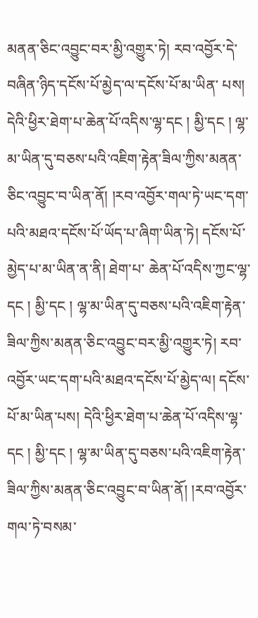མནན་ཅིང་འབྱུང་བར་མྱི་འགྱུར་ཏེ། རབ་འབྱོར་དེ་བཞིན་ཉིད་དངོས་པོ་མྱེད་ལ་དངོས་པོ་མ་ཡིན་ པས། དེའི་ཕྱིར་ཐེག་པ་ཆེན་པོ་འདིས་ལྷ་དང ། མྱི་དང ། ལྷ་མ་ཡིན་དུ་བཅས་པའི་འཇིག་རྟེན་ཟིལ་ཀྱིས་མནན་ཅིང་འབྱུང་བ་ཡིན་ནོ། །རབ་འབྱོར་གལ་ཏེ་ཡང་དག་པའི་མཐའ་དངོས་པོ་ཡོད་པ་ཞིག་ཡིན་ཏེ། དངོས་པོ་མྱེད་པ་མ་ཡིན་ན་ནི། ཐེག་པ་ ཆེན་པོ་འདིས་ཀྱང་ལྷ་དང ། མྱི་དང ། ལྷ་མ་ཡིན་དུ་བཅས་པའི་འཇིག་རྟེན་ཟིལ་ཀྱིས་མནན་ཅིང་འབྱུང་བར་མྱི་འགྱུར་ཏེ། རབ་འབྱོར་ཡང་དག་པའི་མཐའ་དངོས་པོ་མྱེད་ལ། དངོས་པོ་མ་ཡིན་པས། དེའི་ཕྱིར་ཐེག་པ་ཆེན་པོ་འདིས་ལྷ་དང ། མྱི་དང ། ལྷ་མ་ཡིན་དུ་བཅས་པའི་འཇིག་རྟེན་ཟིལ་ཀྱིས་མནན་ཅིང་འབྱུང་བ་ཡིན་ནོ། །རབ་འབྱོར་གལ་ཏེ་བསམ་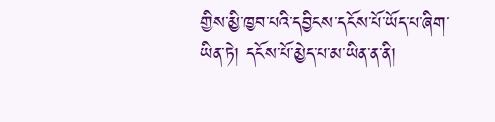གྱིས་མྱི་ཁྱབ་པའི་དབྱིངས་དངོས་པོ་ཡོད་པ་ཞིག་ཡིན་ཏེ། དངོས་པོ་མྱེད་པ་མ་ཡིན་ན་ནི།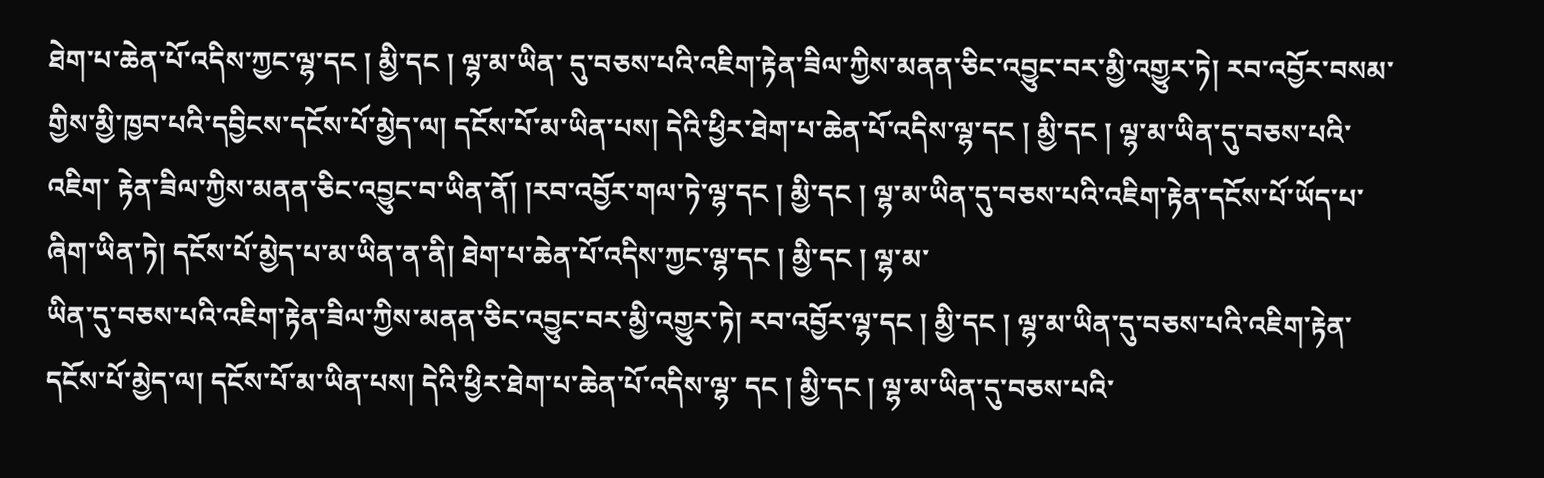ཐེག་པ་ཆེན་པོ་འདིས་ཀྱང་ལྷ་དང ། མྱི་དང ། ལྷ་མ་ཡིན་ དུ་བཅས་པའི་འཇིག་རྟེན་ཟིལ་ཀྱིས་མནན་ཅིང་འབྱུང་བར་མྱི་འགྱུར་ཏེ། རབ་འབྱོར་བསམ་གྱིས་མྱི་ཁྱབ་པའི་དབྱིངས་དངོས་པོ་མྱེད་ལ། དངོས་པོ་མ་ཡིན་པས། དེའི་ཕྱིར་ཐེག་པ་ཆེན་པོ་འདིས་ལྷ་དང ། མྱི་དང ། ལྷ་མ་ཡིན་དུ་བཅས་པའི་འཇིག་ རྟེན་ཟིལ་ཀྱིས་མནན་ཅིང་འབྱུང་བ་ཡིན་ནོ། །རབ་འབྱོར་གལ་ཏེ་ལྷ་དང ། མྱི་དང ། ལྷ་མ་ཡིན་དུ་བཅས་པའི་འཇིག་རྟེན་དངོས་པོ་ཡོད་པ་ཞིག་ཡིན་ཏེ། དངོས་པོ་མྱེད་པ་མ་ཡིན་ན་ནི། ཐེག་པ་ཆེན་པོ་འདིས་ཀྱང་ལྷ་དང ། མྱི་དང ། ལྷ་མ་
ཡིན་དུ་བཅས་པའི་འཇིག་རྟེན་ཟིལ་ཀྱིས་མནན་ཅིང་འབྱུང་བར་མྱི་འགྱུར་ཏེ། རབ་འབྱོར་ལྷ་དང ། མྱི་དང ། ལྷ་མ་ཡིན་དུ་བཅས་པའི་འཇིག་རྟེན་དངོས་པོ་མྱེད་ལ། དངོས་པོ་མ་ཡིན་པས། དེའི་ཕྱིར་ཐེག་པ་ཆེན་པོ་འདིས་ལྷ་ དང ། མྱི་དང ། ལྷ་མ་ཡིན་དུ་བཅས་པའི་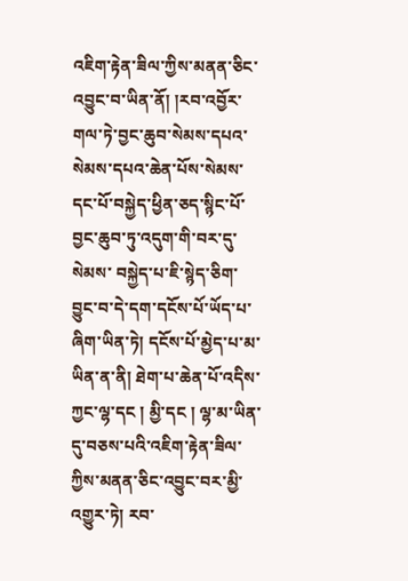འཇིག་རྟེན་ཟིལ་ཀྱིས་མནན་ཅིང་འབྱུང་བ་ཡིན་ནོ། །རབ་འབྱོར་གལ་ཏེ་བྱང་ཆུབ་སེམས་དཔའ་སེམས་དཔའ་ཆེན་པོས་སེམས་དང་པོ་བསྐྱེད་ཕྱིན་ཅད་སྙིང་པོ་བྱང་ཆུབ་ཏུ་འདུག་གི་བར་དུ་སེམས་ བསྐྱེད་པ་ཇི་སྙེད་ཅིག་བྱུང་བ་དེ་དག་དངོས་པོ་ཡོད་པ་ཞིག་ཡིན་ཏེ། དངོས་པོ་མྱེད་པ་མ་ཡིན་ན་ནི། ཐེག་པ་ཆེན་པོ་འདིས་ཀྱང་ལྷ་དང ། མྱི་དང ། ལྷ་མ་ཡིན་དུ་བཅས་པའི་འཇིག་རྟེན་ཟིལ་ཀྱིས་མནན་ཅིང་འབྱུང་བར་མྱི་འགྱུར་ཏེ། རབ་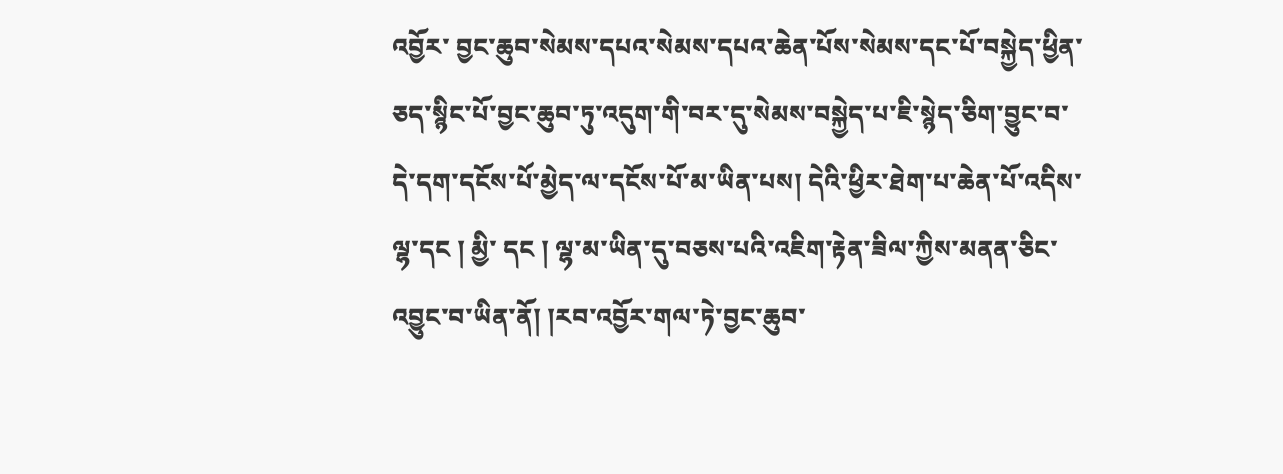འབྱོར་ བྱང་ཆུབ་སེམས་དཔའ་སེམས་དཔའ་ཆེན་པོས་སེམས་དང་པོ་བསྐྱེད་ཕྱིན་ཅད་སྙིང་པོ་བྱང་ཆུབ་ཏུ་འདུག་གི་བར་དུ་སེམས་བསྐྱེད་པ་ཇི་སྙེད་ཅིག་བྱུང་བ་དེ་དག་དངོས་པོ་མྱེད་ལ་དངོས་པོ་མ་ཡིན་པས། དེའི་ཕྱིར་ཐེག་པ་ཆེན་པོ་འདིས་ལྷ་དང ། མྱི་ དང ། ལྷ་མ་ཡིན་དུ་བཅས་པའི་འཇིག་རྟེན་ཟིལ་ཀྱིས་མནན་ཅིང་འབྱུང་བ་ཡིན་ནོ། །རབ་འབྱོར་གལ་ཏེ་བྱང་ཆུབ་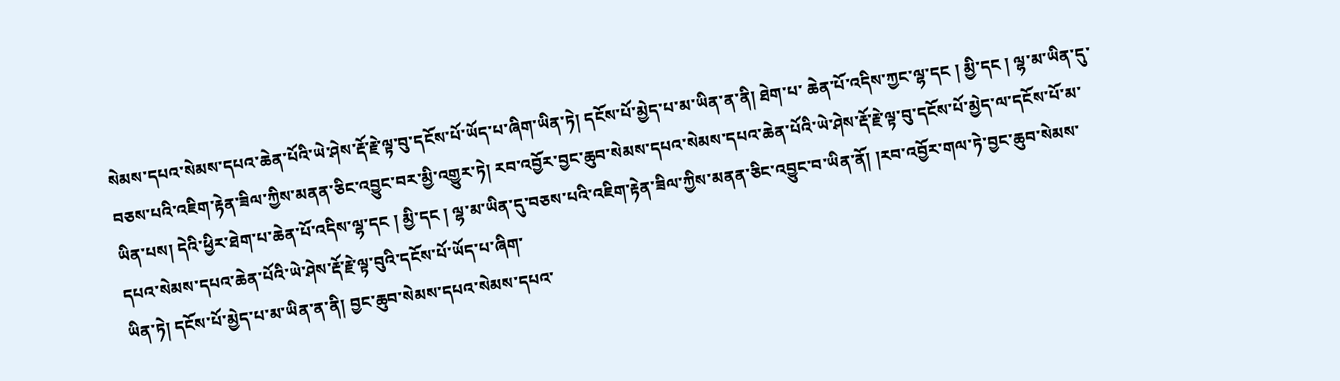སེམས་དཔའ་སེམས་དཔའ་ཆེན་པོའི་ཡེ་ཤེས་རྡོ་རྗེ་ལྟ་བུ་དངོས་པོ་ཡོད་པ་ཞིག་ཡིན་ཏེ། དངོས་པོ་མྱེད་པ་མ་ཡིན་ན་ནི། ཐེག་པ་ ཆེན་པོ་འདིས་ཀྱང་ལྷ་དང ། མྱི་དང ། ལྷ་མ་ཡིན་དུ་བཅས་པའི་འཇིག་རྟེན་ཟིལ་ཀྱིས་མནན་ཅིང་འབྱུང་བར་མྱི་འགྱུར་ཏེ། རབ་འབྱོར་བྱང་ཆུབ་སེམས་དཔའ་སེམས་དཔའ་ཆེན་པོའི་ཡེ་ཤེས་རྡོ་རྗེ་ལྟ་བུ་དངོས་པོ་མྱེད་ལ་དངོས་པོ་མ་ཡིན་པས། དེའི་ཕྱིར་ཐེག་པ་ཆེན་པོ་འདིས་ལྷ་དང ། མྱི་དང ། ལྷ་མ་ཡིན་དུ་བཅས་པའི་འཇིག་རྟེན་ཟིལ་ཀྱིས་མནན་ཅིང་འབྱུང་བ་ཡིན་ནོ། །རབ་འབྱོར་གལ་ཏེ་བྱང་ཆུབ་སེམས་དཔའ་སེམས་དཔའ་ཆེན་པོའི་ཡེ་ཤེས་རྡོ་རྗེ་ལྟ་བུའི་དངོས་པོ་ཡོད་པ་ཞིག་
ཡིན་ཏེ། དངོས་པོ་མྱེད་པ་མ་ཡིན་ན་ནི། བྱང་ཆུབ་སེམས་དཔའ་སེམས་དཔའ་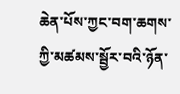ཆེན་པོས་ཀྱང་བག་ཆགས་ཀྱི་མཚམས་སྦྱོར་བའི་ཉོན་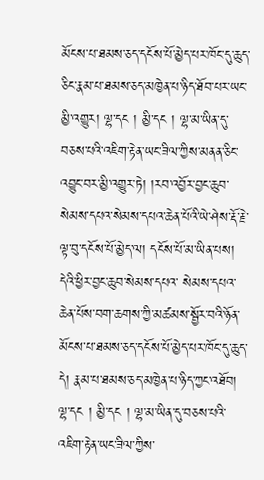མོངས་པ་ཐམས་ཅད་དངོས་པོ་མྱེད་པར་ཁོང་དུ་ཆུད་ཅིང་རྣམ་པ་ཐམས་ཅད་མཁྱེན་པ་ཉིད་ཐོབ་པར་ཡང་མྱི་འགྱུར། ལྷ་དང ། མྱི་དང ། ལྷ་མ་ཡིན་དུ་བཅས་པའི་འཇིག་རྟེན་ཡང་ཟིལ་ཀྱིས་མནན་ཅིང་འབྱུང་བར་མྱི་འགྱུར་ཏེ། །རབ་འབྱོར་བྱང་ཆུབ་སེམས་དཔའ་སེམས་དཔའ་ཆེན་པོའི་ཡེ་ཤེས་རྡོ་རྗེ་ལྟ་བུ་དངོས་པོ་མྱེད་ལ། དངོས་པོ་མ་ཡིན་པས། དེའི་ཕྱིར་བྱང་ཆུབ་སེམས་དཔའ་ སེམས་དཔའ་ཆེན་པོས་བག་ཆགས་ཀྱི་མཚམས་སྦྱོར་བའི་ཉོན་མོངས་པ་ཐམས་ཅད་དངོས་པོ་མྱེད་པར་ཁོང་དུ་ཆུད་དེ། རྣམ་པ་ཐམས་ཅད་མཁྱེན་པ་ཉིད་ཀྱང་འཐོབ། ལྷ་དང ། མྱི་དང ། ལྷ་མ་ཡིན་དུ་བཅས་པའི་འཇིག་རྟེན་ཡང་ཟིལ་ཀྱིས་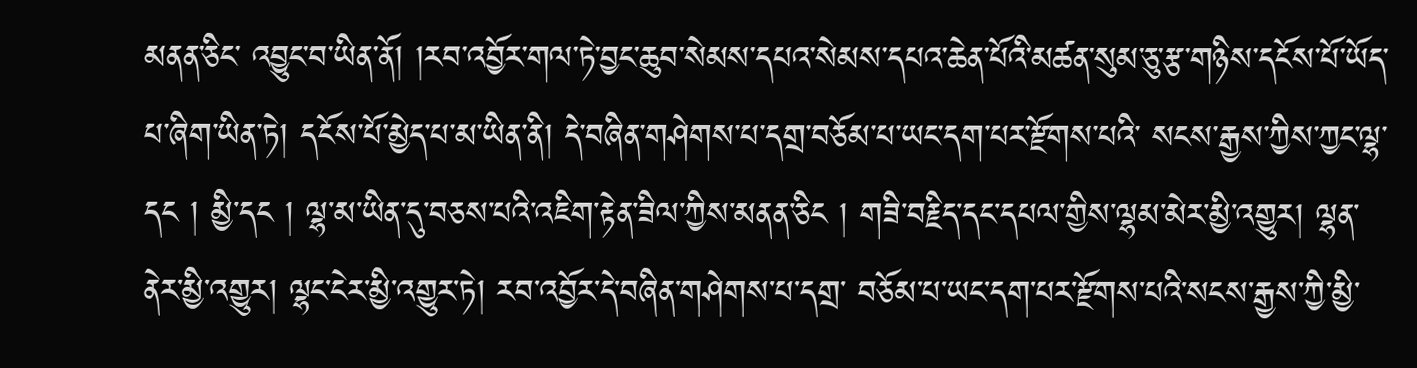མནན་ཅིང་ འབྱུང་བ་ཡིན་ནོ། །རབ་འབྱོར་གལ་ཏེ་བྱང་ཆུབ་སེམས་དཔའ་སེམས་དཔའ་ཆེན་པོའི་མཚན་སུམ་ཅུ་རྩ་གཉིས་དངོས་པོ་ཡོད་པ་ཞིག་ཡིན་ཏེ། དངོས་པོ་མྱེད་པ་མ་ཡིན་ནི། དེ་བཞིན་གཤེགས་པ་དགྲ་བཅོམ་པ་ཡང་དག་པར་རྫོགས་པའི་ སངས་རྒྱས་ཀྱིས་ཀྱང་ལྷ་དང ། མྱི་དང ། ལྷ་མ་ཡིན་དུ་བཅས་པའི་འཇིག་རྟེན་ཟིལ་ཀྱིས་མནན་ཅིང ། གཟི་བརྗིད་དང་དཔལ་གྱིས་ལྷམ་མེར་མྱི་འགྱུར། ལྷན་ནེར་མྱི་འགྱུར། ལྷང་ངེར་མྱི་འགྱུར་ཏེ། རབ་འབྱོར་དེ་བཞིན་གཤེགས་པ་དགྲ་ བཅོམ་པ་ཡང་དག་པར་རྫོགས་པའི་སངས་རྒྱས་ཀྱི་མྱི་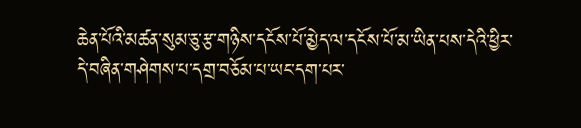ཆེན་པོའི་མཚན་སུམ་ཅུ་རྩ་གཉིས་དངོས་པོ་མྱེད་ལ་དངོས་པོ་མ་ཡིན་པས་དེའི་ཕྱིར་དེ་བཞིན་གཤེགས་པ་དགྲ་བཅོམ་པ་ཡང་དག་པར་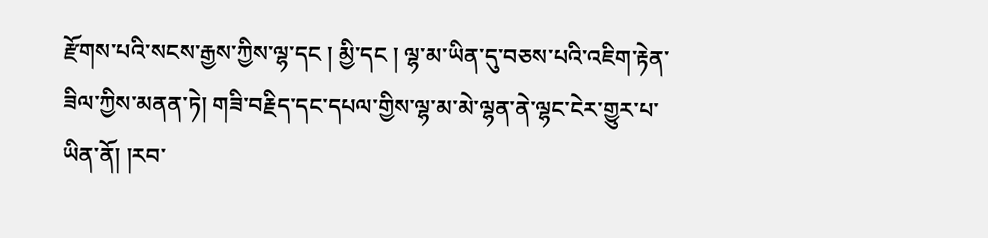རྫོགས་པའི་སངས་རྒྱས་ཀྱིས་ལྷ་དང ། མྱི་དང ། ལྷ་མ་ཡིན་དུ་བཅས་པའི་འཇིག་རྟེན་ཟིལ་ཀྱིས་མནན་ཏེ། གཟི་བརྗིད་དང་དཔལ་གྱིས་ལྷ་མ་མེ་ལྷན་ནེ་ལྷང་ངེར་གྱུར་པ་ཡིན་ནོ། །རབ་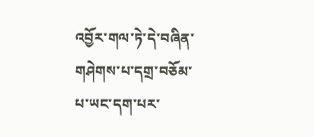འབྱོར་གལ་ཏེ་དེ་བཞིན་གཤེགས་པ་དགྲ་བཅོམ་པ་ཡང་དག་པར་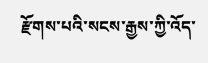རྫོགས་པའི་སངས་རྒྱས་ཀྱི་འོད་